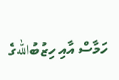ހަމާސް އާއި ހިޒުބުاللهގެ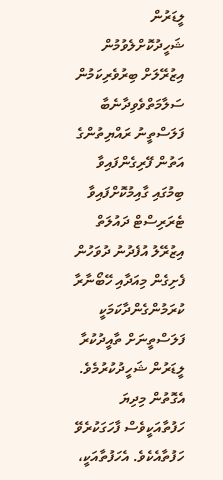ލީޑަރުން ޝަހީދުކޮށްލެވުމުން އިޒުރޭލަށް ބިރުވެރިކަމުން ސަލާމަތްވެވިދާނެބާ
ފަލަސްތީނު ރައްޔިތުންގެ އަތުން ފޭރިގެންފައިވާ ބިމުގައި ގާއިމުކޮށްފައިވާ ޓެރަރިސްޓް ދައުލަތް އިޒުރޭލު އުފެދުނު ދުވަހުން ފެށިގެން މިއަދާއި ހޭބޯނާރާ ކުރަމުންގެންދާކަމަކީ ފަލަސްތީނަށް ތާއީދުކުރާ ލީޑަރުން ޝަހީދުކުރުމެވެ. އެގޮތުން މިދިޔަ ހަފުތާއަކީވެސް ފާހަގަކުރެވޭ ހަފުތާއެކެވެ. އެހަފުތާއަކީ،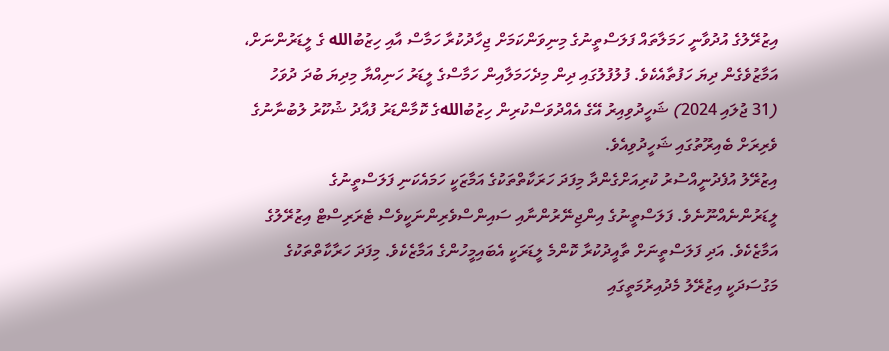އިޒުރޭލުގެ އުދުވާނީ ހަމަލާތައް ފަލަސްތީނުގެ މިނިވަންކަމަށް ޖިހާދުކުރާ ހަމާސް އާއި ހިޒުބުالله ގެ ލީޑަރުންނަށް، އަމާޒުވެގެން ދިޔަ ހަފުތާއެކެވެ. ފުލުފުލުގައި ދިން މިދެހަމަލާއިން ހަމާސްގެ ލީޑަރު ހަނިއްޔާ މިދިޔަ ބުދަ ދުވަހު (31 ޖުލައި 2024) ޝަހީދުވިއިރު އޭގެ އެއްދުވަސްކުރިން ހިޒުބުاللهގެ ކޮމާންޑަރު ފުއާދު ޝުކޫރު ލުބުނާނުގެ ވެރިރަށް ބެއިރޫތުގައި ޝަހީދުވިއެވެ.
އިޒުރޭލު އުފެދުނީއްސުރު ކުރިއަށްގެންދާ މިފަދަ ހަރަކާތްތަކުގެ އަމާޒަކީ ހަމައެކަނި ފަލަސްތީނުގެ ލީޑަރުންނެއްނޫނެވެ. ފަލަސްތީނުގެ އިންޖިނޭރުންނާއި ސައިންސްވެރިންނަކީވެސް ޓެރަރިސްޓް އިޒުރޭލުގެ އަމާޒެކެވެ. އަދި ފަލަސްތީނަށް ތާއީދުކުރާ ކޮންމެ ލީޑަރަކީ އެބައިމީހުންގެ އަމާޒެކެވެ. މިފަދަ ހަރާކާތްތަކުގެ މަގުސަދަކީ އިޒުރޭލު މެދުއިރުމަތީގައި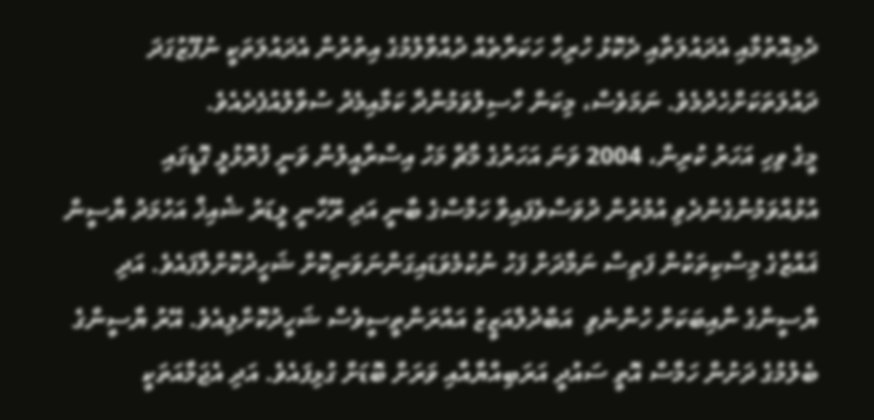ދެމިއޮތުމާއި އެދައުލަތާއި ދެކޮޅު ހުރިހާ ހަކަރާތެއް ދުއްވާލުމުގެ އިތުރުން އެދައުލަތަކީ ނުފޫޒުގަދަ ދައުލަތަކަށްހެދުމެވެ. ނަމަވެސް، މިކަން ހާސިލުވަމުންދާ ކަމާއިމެދު ސުވާލުއުފެދެއެވެ.
މީގެ ވިހި އަހަރު ކުރިން، 2004 ވަނަ އަހަރުގެ މާޗް މަހު އިސްރާއީލުން ވަނީ ފުރޮޅުލީ ގޮޑީގައި އުޅުއްވަމުންގެންދެވި އުމުރުން ދުވަސްވެފައިވާ ހަމާސްގެ ބާނީ އަދި ރޫހާނީ ލީޑަރު ޝެއިޚް އަހުމަދު ޔާސީން ޣައްޒާގެ މިސްކިތަކުން ފަތިސް ނަމާދަށް ފަހު ނުކުމެވަޑައިގަންނަވަނިކޮށް ޝަހީދުކޮށްލާފައެވެ. އަދި ޔާސީންގެ ނާއިބަކަށް ހުންނެވި  އަބްދުލްއަޒީޒު އައްރަންތީސީވެސް ޝަހީދުކޮށްލިއެވެ. އޭރު ޔާސީންގެ ބެލުމުގެ ދަށުން ހަމާސް އޮތީ ސައުދީ އަރަބިއްޔާއާއި ވަރަށް ބޮޑަށް ގުޅިފައެވެ. އަދި އެޖަމާއަތަކީ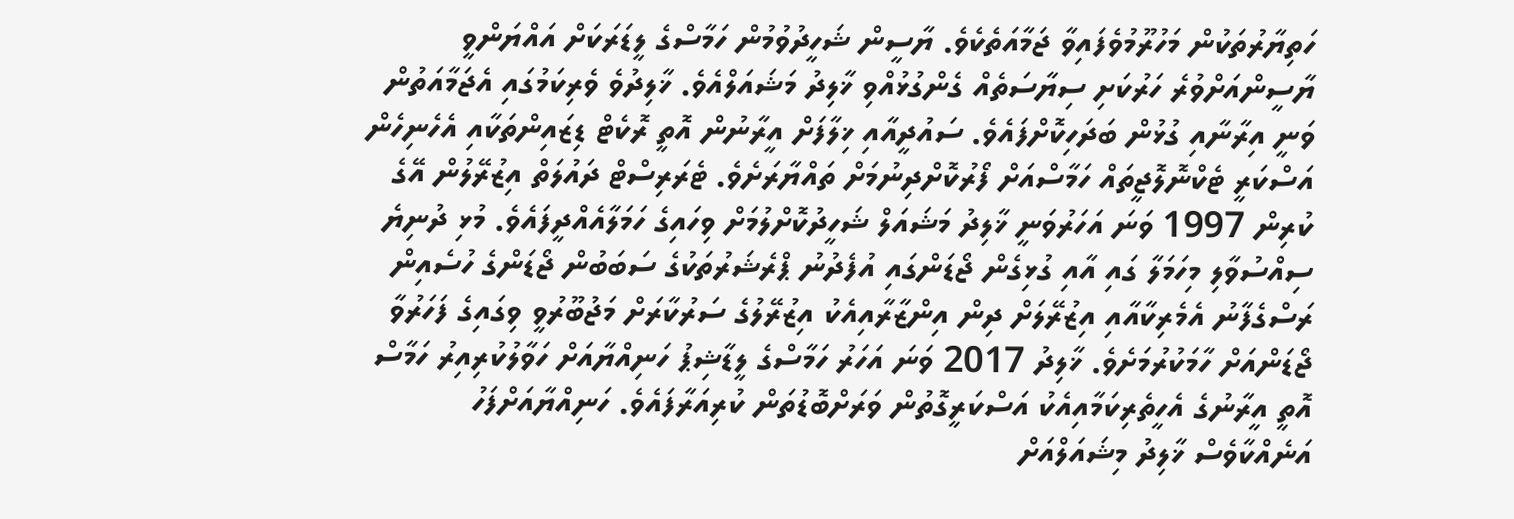ހަތިޔާރުތަކުން މަހުރޫމުވެފައިވާ ޖަމާއަތެކެވެ. ޔާސީން ޝަހީދުވުމުން ހަމާސްގެ ލީޑަރަކަށް އައްޔަންވީ ޔާސީންއަށްވުރެ ހަރުކަށި ސިޔާސަތެއް ގެންގުޅުއްވި ޚާލިދު މަޝައަލްއެވެ. ޚާލިދުވެ ވެރިކަމުގައި އެޖަމާއަތުން ވަނީ އިރާނާއި ގުޅުން ބަދަހިކޮށްފައެވެ. ސައުދީއާއި ޚިލާފަށް އީރާނުން އޮތީ ރޮކެޓް ޑިޒައިންތަކާއި އެހެނިހެން އަސްކަރީ ޓެކްނޮލޮޖީތައް ހަމާސްއަށް ފޯރުކޮށްދިނުމަށް ތައްޔާރަށެވެ. ޓެރަރިސްޓް ދައުލަތް އިޒުރޭލުން އޭގެ ކުރިން 1997 ވަނަ އަހަރުވަނީ ޚާލިދު މަޝައަލް ޝަހީދުކޮށްލުމަށް ވިހައިގެ ހަމަލާއެއްދީފައެވެ. މުޅި ދުނިޔެ ސިއްސުވާލި މިހަމަލާ ގައި އާއި ގުޅިގެން ޖޯޑަންގައި އުފެދުނު ޕްރެޝަރުތަކުގެ ސަބަބުން ޖޯޑަންގެ ހުސެއިން ރަސްގެފާނު އެމެރިކާއާއި އިޒުރޭލަށް ދިން އިންޒާރާއިއެކު އިޒުރޭލުގެ ސަރުކާރަށް މަޖުބޫރުވީ ވިގައިގެ ފަހަރުވާ ޖޯޑަންއަށް ހާމަކުރުމަށެވެ. ޚާލިދު 2017 ވަނަ އަހަރު ހަމާސްގެ ލީޑާޝިޕު ހަނިއްޔާއަށް ހަވާލުކުރިއިރު ހަމާސް އޮތީ އީރާނުގެ އެހީތެރިކަމާއިއެކު އަސްކަރީގޮތުން ވަރަށްބޮޑުތަން ކުރިއަރާފައެވެ. ހަނިއްޔާއަށްފަހު އަނެއްކާވެސް ޚާލިދު މިޝައަލްއަށް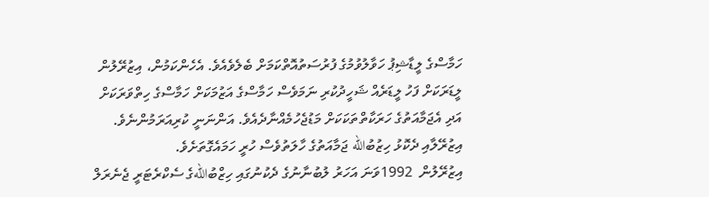ހަމާސްގެ ލީޑާޝިޕު ހަވާލުވުމުގެ ފުރުސަތުއޮތްކަމަށް ބެލެވެއެވެ. އެހެންކަމުން، އިޒުރޭލުން ލީޑަރަކަށް ފަހު ލީޑަރެއް ޝަހީދުކުރި ނަމަވެސް ހަމާސްގެ އަޒުމަކަށް ހަމާސްގެ ހިތްވަރަކަށް އަދި އެޖަމާއަތުގެ ހަރަކާތްތަކަކަށް މަޑުޖެހުމެއްނާދެއެވެ. އަންނަނީ ކުރިއަރަމުންނެވެ.
އިޒުރޭލާއި ދެކޮޅު ހިޒުބުالله ޖަމާއަތުގެ ހާލަތުވެސް ހުރީ ހަމައެގޮތަށެވެ.
އިޒުރޭލުން  1992ވަނަ އަހަރު ލުބުނާނުގެ ދެކުނުގައި ހިޒްބުاللهގެ ސެކްރެޓަރީ ޖެނެރަލް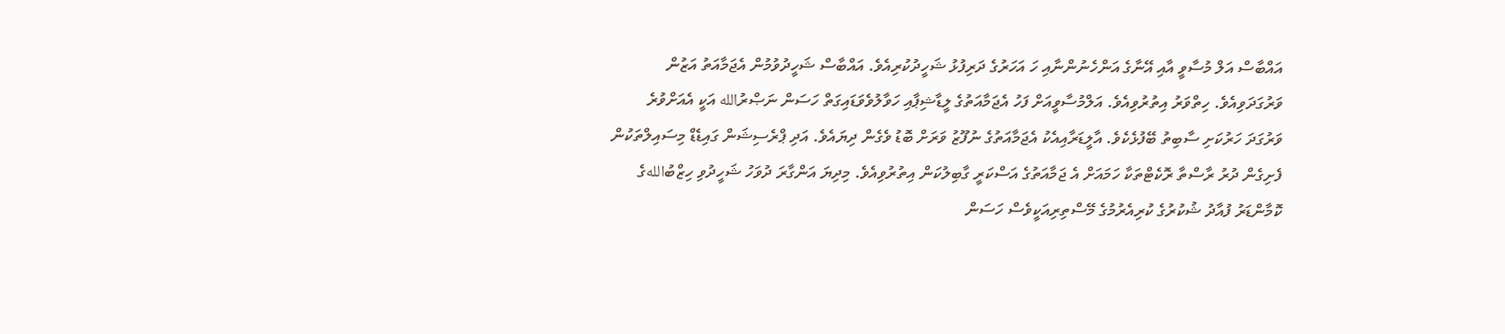އައްބާސް އަލް މުސާވީ އާއި އޭނާގެ އަންހެނުންނާއި ހަ އަހަރުގެ ދަރިފުޅު ޝަހީދުކުރިއެވެ. އައްބާސް ޝަހީދުވުމުން އެޖަމާއަތު އަޒުން ވަރުގަދަވިއެވެ. ހިތްވަރު އިތުރުވިއެވެ. އަލްމުސާވީއަށް ފަހު އެޖަމާއަތުގެ ލީޑާޝިޕާއި ހަވާލުވެވަޑައިގަތް ހަސަން ނަޞްރުالله އަކީ އެއަށްވުރެ ވަރުގަދަ ހަރުކަށި ސާބިތު ބޭފުޅެކެވެ. އާލީޑަރާއިއެކު އެޖަމާއަތުގެ ނުފޫޒު ވަރަށް ބޮޑު ވެގެން ދިޔައެވެ. އަދި ޕްރެސިޝަން ގައިޑެޑް މިސައިލްތަކުން ފެށިގެން ދުރު ރާސްތާ ރޮކެޓްތަކާ ހަމައަށް އެ ޖަމާއަތުގެ އަސްކަރީ ގާބިލުކަން އިތުރުވިއެވެ. މިދިޔަ އަންގާރަ ދުވަހު ޝަހީދުވި ހިޒްބުاللهގެ ކޮމާންޑަރު ފުއާދު ޝުކުރުގެ ކުރިއެރުމުގެ މޭސްތިރިއަކީވެސް ހަސަން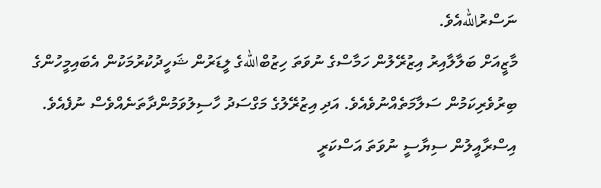ނަސްރުاللهއެވެ.
މާޒީއަށް ބަލާލާއިރު އިޒުރޭލުން ހަމާސްގެ ނުވަތަ ހިޒުބްاللهގެ ލީޑަރުން ޝަހީދުކުރުމަކުން އެބައިމީހުންގެ ބިރުވެރިކަމުން ސަލާމަތެއްނުވެއެވެ. އަދި އިޒުރޭލުގެ މަގްސަދު ހާސިލުވަމުންދާތަނެއްވެސް ނުފެއެވެ. އިސްރާއީލުން ސިޔާސީ ނުވަތަ އަސްކަރީ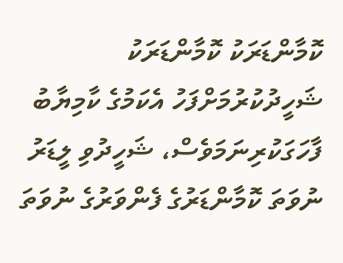ކޮމާންޑަރަކު ކޮމާންޑަރަކު ޝަހީދުކުރުމަށްފަހު އެކަމުގެ ކާމިޔާބު ފާހަގަކުރިނަމަވެސް، ޝަހީދުވި ލީޑަރު ނުވަތަ ކޮމާންޑަރުގެ ފެންވަރުގެ ނުވަތަ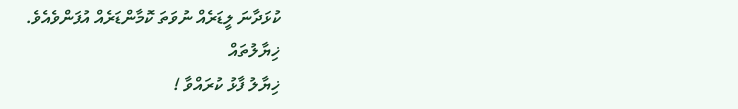ކުޅަދާނަ ލީޑަރެއް ނުވަތަ ކޮމާންޑަރެއް އުފަންވެއެވެ.
ޚިޔާލުތައް
ޚިޔާލު ފާޅު ކުރައްވާ !